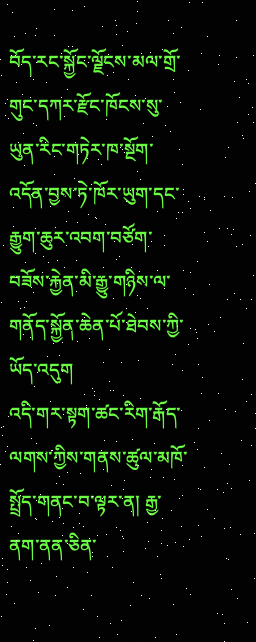བོད་རང་སྐྱོང་ལྗོངས་མལ་གྲོ་གུང་དཀར་རྫོང་ཁོངས་སུ་ཡུན་རིང་གཏེར་ཁ་སྔོག་འདོན་བྱས་ཏེ་ཁོར་ཡུག་དང་རྒྱུག་ཆུར་འབག་བཙོག་བཟོས་རྐྱེན་མི་རྒྱུ་གཉིས་ལ་གནོད་སྐྱོན་ཆེན་པོ་ཐེབས་ཀྱི་ཡོད་འདུག
འདི་གར་སྟག་ཚང་རིག་རྒོད་ལགས་ཀྱིས་གནས་ཚུལ་མཁོ་སྤྲོད་གནང་བ་ལྟར་ན། རྒྱ་ནག་ནན་ཅིན་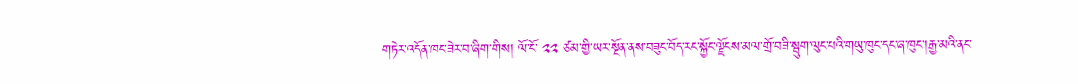གཏེར་འདོན་ཁང་ཟེར་བ་ཞིག་གིས། ལོ་ངོ་ ༢༢ ཙམ་གྱི་ཡར་སྔོན་ནས་བཟུང་བོད་རང་སྐྱོང་ལྗོངས་མལ་གྲོ་བཟི་སྦུག་ལུང་པའི་གཡུ་ཁུང་དང་ཞ་ཁུང་།རྒྱ་མའི་ནང་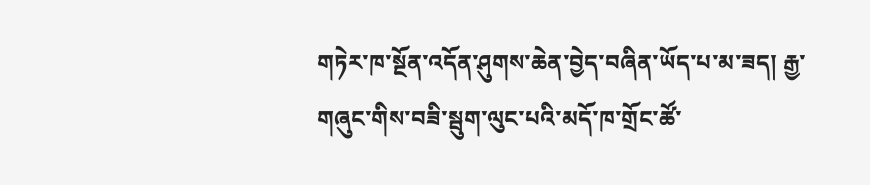གཏེར་ཁ་སྔོན་འདོན་ཤུགས་ཆེན་བྱེད་བཞིན་ཡོད་པ་མ་ཟད། རྒྱ་གཞུང་གིས་བཟི་སྦུག་ལུང་པའི་མདོ་ཁ་གྲོང་ཚོ་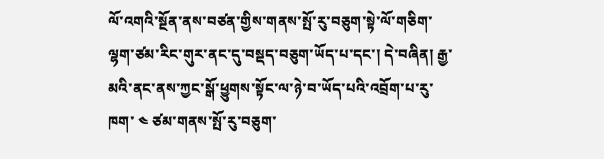ལོ་འགའི་སྔོན་ནས་བཙན་གྱིས་གནས་སྤོ་རུ་བཅུག་སྟེ་ལོ་གཅིག་ལྷག་ཙམ་རིང་གུར་ནང་དུ་བསྡད་བཅུག་ཡོད་པ་དང་། དེ་བཞིན། རྒྱ་མའི་ནང་ནས་ཀྱང་སྒོ་ཕྱུགས་སྟོང་ལ་ཉེ་བ་ཡོད་པའི་འབྲོག་པ་རུ་ཁག་ ༤ ཙམ་གནས་སྤོ་རུ་བཅུག་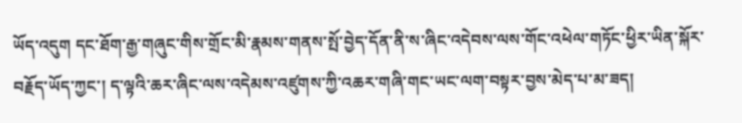ཡོད་འདུག དང་ཐོག་རྒྱ་གཞུང་གིས་གྲོང་མི་རྣམས་གནས་སྤོ་བྱེད་དོན་ནི་ས་ཞིང་འདེབས་ལས་གོང་འཕེལ་གཏོང་ཕྱིར་ཡིན་སྐོར་བརྗོད་ཡོད་ཀྱང་། ད་ལྟའི་ཆར་ཞིང་ལས་འདེམས་འཛུགས་ཀྱི་འཆར་གཞི་གང་ཡང་ལག་བསྟར་བྱས་མེད་པ་མ་ཟད།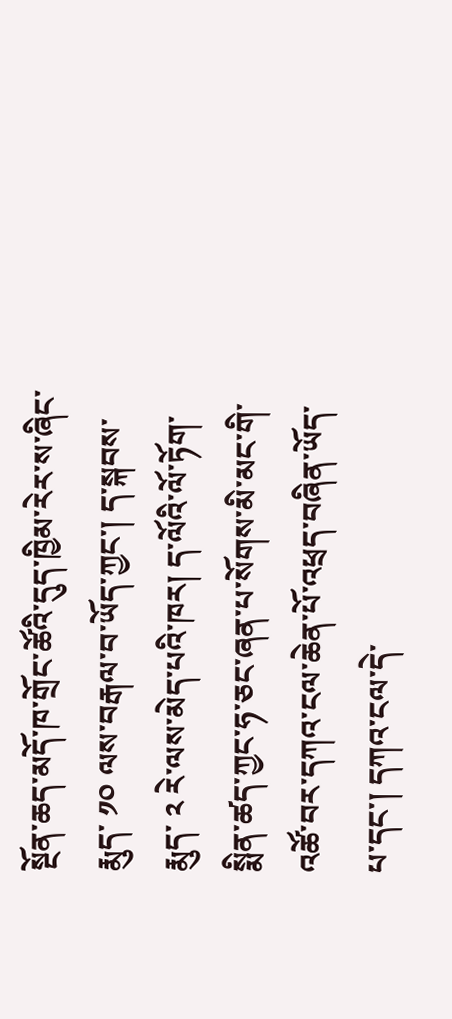སྔོན་ཆད་མདོ་ཁ་གྲོང་ཚོའི་དུད་ཁྱིམ་རེར་ས་ཞིང་རྨུད་ ༡༠ ལས་བརྒལ་བ་ཡོད་ཀྱང་། ད་སྐབས་རྨུད་ ༢ རེ་ལས་མེད་པའི་ཁར། ད་ལོའི་ལོ་ཏོག་སྨིན་ཚད་ཀྱང་ཧ་ཅང་ཞན་པ་སོགས་མི་མང་གི་འཚོ་བར་དཀའ་ངལ་ཆེན་པོ་འཕྲད་བཞིན་ཡོད་པ་དང་། དཀའ་ངལ་དེ་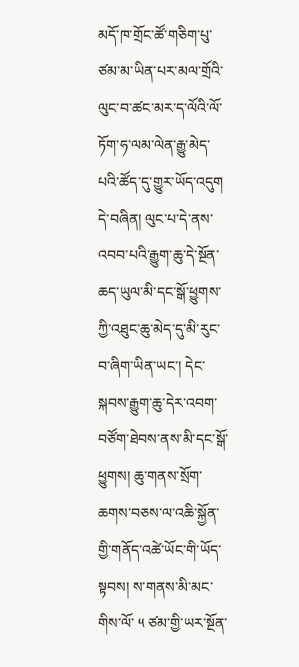མདོ་ཁ་གྲོང་ཚོ་གཅིག་པུ་ཙམ་མ་ཡིན་པར་མལ་གྲོའི་ལུང་བ་ཚང་མར་ད་ལོའི་ལོ་ཏོག་ཧ་ལམ་ལེན་རྒྱུ་མེད་པའི་ཚོད་དུ་གྱུར་ཡོད་འདུག
དེ་བཞིན། ལུང་པ་དེ་ནས་འབབ་པའི་རྒྱུག་ཆུ་དེ་སྔོན་ཆད་ཡུལ་མི་དང་སྒོ་ཕྱུགས་ཀྱི་འཐུང་ཆུ་མེད་དུ་མི་རུང་བ་ཞིག་ཡིན་ཡང་། དེང་སྐབས་རྒྱུག་ཆུ་དེར་འབག་བཙོག་ཐེབས་ནས་མི་དང་སྒོ་ཕྱུགས། ཆུ་གནས་སྲོག་ཆགས་བཅས་ལ་འཆི་སྐྱོན་གྱི་གནོད་འཚེ་ཡོང་གི་ཡོད་སྟབས། ས་གནས་མི་མང་གིས་ལོ་ ༥ ཙམ་གྱི་ཡར་སྔོན་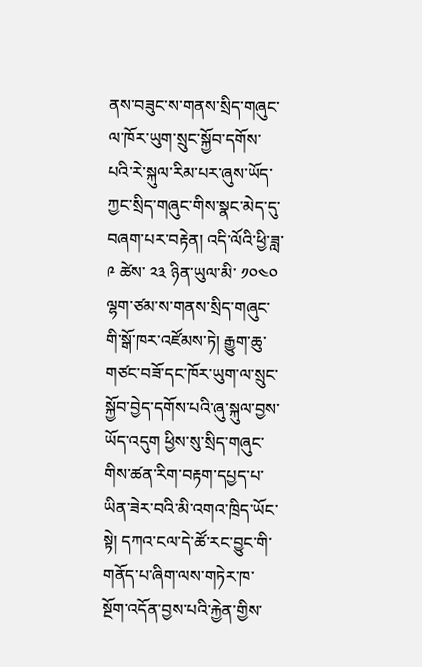ནས་བཟུང་ས་གནས་སྲིད་གཞུང་ལ་ཁོར་ཡུག་སྲུང་སྐྱོབ་དགོས་པའི་རེ་སྐུལ་རིམ་པར་ཞུས་ཡོད་ཀྱང་སྲིད་གཞུང་གིས་སྣང་མེད་དུ་བཞག་པར་བརྟེན། འདི་ལོའི་ཕྱི་ཟླ་ ༩ ཚེས་ ༢༣ ཉིན་ཡུལ་མི་ ༡༠༤༠ ལྷག་ཙམ་ས་གནས་སྲིད་གཞུང་གི་སྒོ་ཁར་འཛོམས་ཏེ། རྒྱུག་ཆུ་གཙང་བཟོ་དང་ཁོར་ཡུག་ལ་སྲུང་སྐྱོབ་བྱེད་དགོས་པའི་ཞུ་སྐུལ་བྱས་ཡོད་འདུག ཕྱིས་སུ་སྲིད་གཞུང་གིས་ཚན་རིག་བརྟག་དཔྱད་པ་ཡིན་ཟེར་བའི་མི་འགའ་ཁྲིད་ཡོང་སྟེ། དཀའ་ངལ་དེ་ཚོ་རང་བྱུང་གི་གནོད་པ་ཞིག་ལས་གཏེར་ཁ་སྔོག་འདོན་བྱས་པའི་རྐྱེན་གྱིས་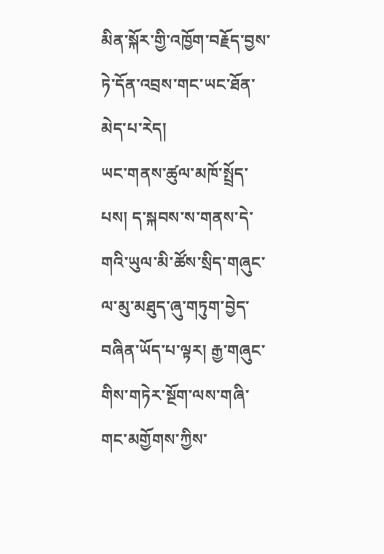མིན་སྐོར་གྱི་འཁྱོག་བརྗོད་བྱས་ཏེ་དོན་འབྲས་གང་ཡང་ཐོན་མེད་པ་རེད།
ཡང་གནས་ཚུལ་མཁོ་སྤྲོད་པས། ད་སྐབས་ས་གནས་དེ་གའི་ཡུལ་མི་ཚོས་སྲིད་གཞུང་ལ་མུ་མཐུད་ཞུ་གཏུག་བྱེད་བཞིན་ཡོད་པ་ལྟར། རྒྱ་གཞུང་གིས་གཏེར་སྔོག་ལས་གཞི་གང་མགྱོགས་ཀྱིས་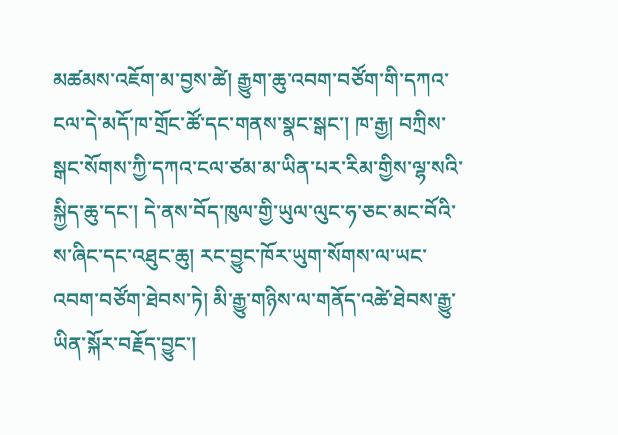མཚམས་འཇོག་མ་བྱས་ཚེ། རྒྱུག་ཆུ་འབག་བཙོག་གི་དཀའ་ངལ་དེ་མདོ་ཁ་གྲོང་ཚོ་དང་གནས་སྣང་སྒང་། ཁ་རྒྱ། བཀྲིས་སྒང་སོགས་ཀྱི་དཀའ་ངལ་ཙམ་མ་ཡིན་པར་རིམ་གྱིས་ལྷ་སའི་སྐྱིད་ཆུ་དང་། དེ་ནས་བོད་ཁུལ་གྱི་ཡུལ་ལུང་ཧ་ཅང་མང་བོའི་ས་ཞིང་དང་འཐུང་ཆུ། རང་བྱུང་ཁོར་ཡུག་སོགས་ལ་ཡང་འབག་བཙོག་ཐེབས་ཏེ། མི་རྒྱུ་གཉིས་ལ་གནོད་འཚེ་ཐེབས་རྒྱུ་ཡིན་སྐོར་བརྗོད་བྱུང་།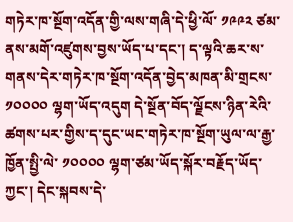གཏེར་ཁ་སྔོག་འདོན་གྱི་ལས་གཞི་དེ་ཕྱི་ལོ་ ༡༩༩༢ ཙམ་ནས་མགོ་འཛུགས་བྱས་ཡོད་པ་དང་། ད་ལྟའི་ཆར་ས་གནས་དེར་གཏེར་ཁ་སྔོག་འདོན་བྱེད་མཁན་མི་གྲངས་ ༡༠༠༠༠ ལྷག་ཡོད་འདུག དེ་སྔོན་བོད་ལྗོངས་ཉིན་རེའི་ཚགས་པར་གྱིས་ད་དུང་ཡང་གཏེར་ཁ་སྔོག་ཡུལ་ལ་རྒྱ་ཁྱོན་སྤྱི་ལེ་ ༡༠༠༠༠ ལྷག་ཙམ་ཡོད་སྐོར་བརྗོད་ཡོད་ཀྱང་། དེང་སྐབས་དེ་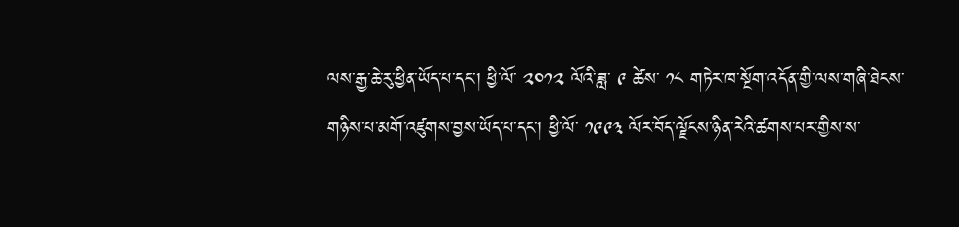ལས་རྒྱ་ཆེ་རུ་ཕྱིན་ཡོད་པ་དང་། ཕྱི་ལོ་ ༢༠༡༢ ལོའི་ཟླ་ ༩ ཚེས་ ༡༨ གཏེར་ཁ་སྔོག་འདོན་གྱི་ལས་གཞི་ཐེངས་གཉིས་པ་མགོ་འཛུགས་བྱས་ཡོད་པ་དང་། ཕྱི་ལོ་ ༡༩༩༣ ལོར་བོད་ལྗོངས་ཉིན་རེའི་ཚགས་པར་གྱིས་ས་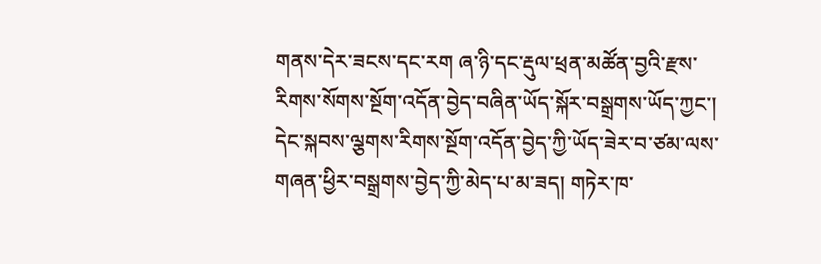གནས་དེར་ཟངས་དང་རག ཞ་ཉི་དང་རྡུལ་ཕྲན་མཚོན་བྱའི་རྫས་རིགས་སོགས་སྔོག་འདོན་བྱེད་བཞིན་ཡོད་སྐོར་བསྒྲགས་ཡོད་ཀྱང་། དེང་སྐབས་ལྕགས་རིགས་སྔོག་འདོན་བྱེད་ཀྱི་ཡོད་ཟེར་བ་ཙམ་ལས་གཞན་ཕྱིར་བསྒྲགས་བྱེད་ཀྱི་མེད་པ་མ་ཟད། གཏེར་ཁ་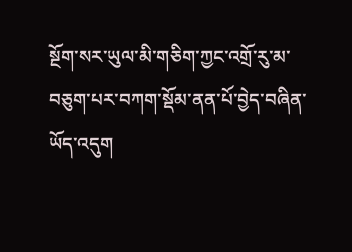སྔོག་སར་ཡུལ་མི་གཅིག་ཀྱང་འགྲོ་རུ་མ་བཅུག་པར་བཀག་སྡོམ་ནན་པོ་བྱེད་བཞིན་ཡོད་འདུག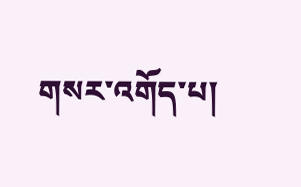གསར་འགོད་པ།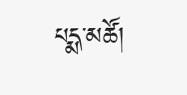པདྨ་མཚོ།